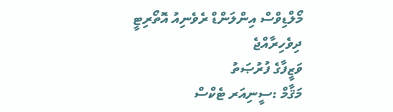މޯލްޑިވްސް އިންލަންޑް ރެވެނިއު އޮތޯރިޓީ
ދިވެހިރާއްޖެ
ވަޒީފާގެ ފުރުޞަތު
މަޤާމް :ސީނިއަރ ޓެކްސް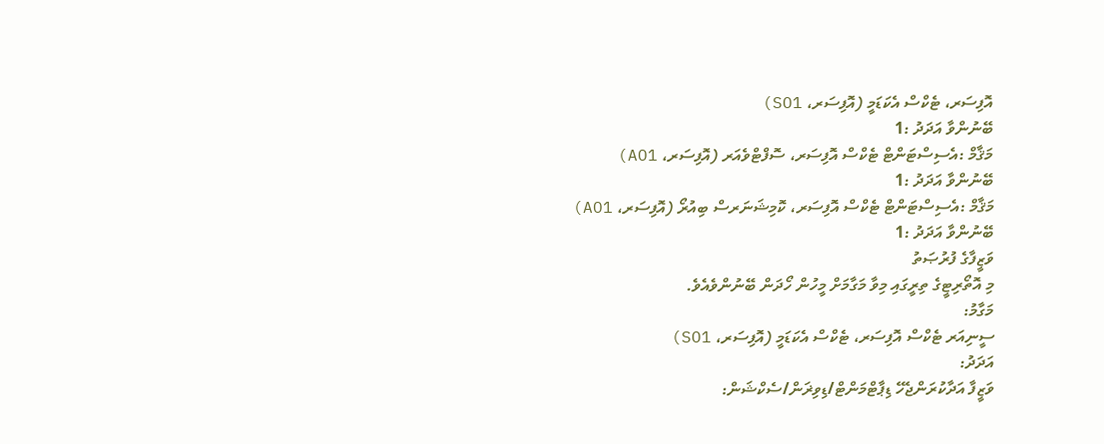އޮފިސަރ، ޓެކްސް އެކަޑަމީ (އޮފިސަރ، SO1)
ބޭނުންވާ އަދަދު :1
މަޤާމް :އެސިސްޓަންޓް ޓެކްސް އޮފިސަރ، ސޮފްޓްވެއަރ (އޮފިސަރ، AO1)
ބޭނުންވާ އަދަދު :1
މަޤާމް :އެސިސްޓަންޓް ޓެކްސް އޮފިސަރ، ކޮމިޝަނަރސް ބިއުރޯ (އޮފިސަރ، AO1)
ބޭނުންވާ އަދަދު :1
ވަޒީފާގެ ފުރުޞަތު
މި އޮތޯރިޓީގެ ތިރީގައި މިވާ މަގާމަށް މީހުން ހޯދަން ބޭނުންވެއެވެ.
މަގާމު:
ސީނިއަރ ޓެކްސް އޮފިސަރ، ޓެކްސް އެކަޑަމީ (އޮފިސަރ، SO1)
އަދަދު:
ވަޒީފާ އަދާކުރަންޖެހޭ ޑިޕާޓްމަންޓް/ޑިވިޜަން/ސެކްޝަން: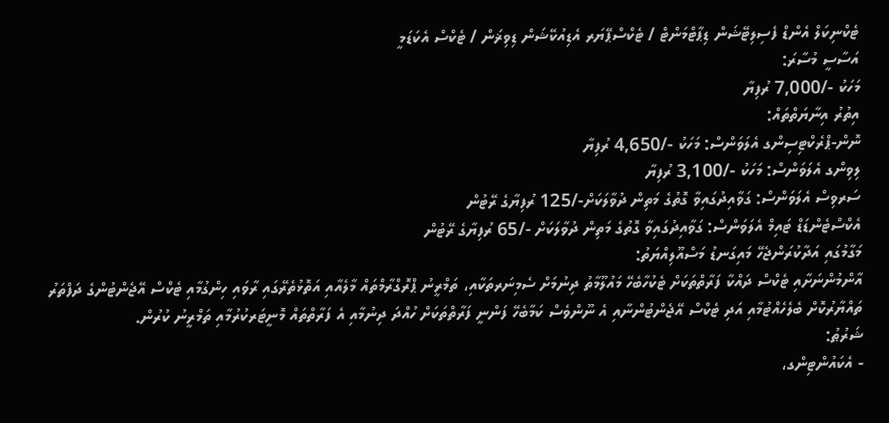ޓެކްނިކަލް އެންޑް ފެސިލިޓޭޝަން ޑިޕާޓްމަންޓް / ޓެކްސްޕޭޔަރ އެޑިއުކޭޝަން ޑިވިޜަން / ޓެކްސް އެކަޑަމީ
އަސާސީ މުސާރަ:
މަހަކު -/7,000 ރުފިޔާ
އިތުރު އިނާޔަތްތައް:
ނޮން-ޕްރެކްޓިސިންގ އެލަވަންސް: މަހަކު -/4,650 ރުފިޔާ
ލިވިންގ އެލަވަންސް: މަހަކު -/3,100 ރުފިޔާ
ސަރވިސް އެލަވަންސް: ގަވާއިދުގައިވާ ގޮތުގެ މަތިން ދުވާލަކަށް-/125 ރުފިޔާގެ ރޭޓުން
އެކްސްޓެންޑަޑް ޓައިމް އެލަވަންސް: ގަވާއިދުގައިވާ ގޮތުގެ މަތިން ދުވާލަކަށް -/65 ރުފިޔާގެ ރޭޓުން
މަގާމުގައި އަދާކުރަންޖެހޭ މައިގަނޑު މަސްއޫލިއްޔަތު:
އާންމުންނަށާއި ޓެކްސް ދައްކާ ފަރާތްތަކަށް ޓެކުހާބެހޭ މައުލޫމާތު ދިނުމަށް ސެމިނަރތަކާއި، ތަމްރީނު ޕްރޮގްރާމްތައް މާލެއާއި އަތޮޅުތެރޭގައި ރާވައި ހިންގުމާއި ޓެކްސް އޭޖެންޓުންގެ ދަފްތަރު ތައްޔާރުކޮށް ބެލެހެއްޓުމާއި އަދި ޓެކްސް އޭޖެންޓުންނާއި އެ ނޫންވެސް ކަމާބެހޭ ފަންނީ ފަރާތްތަކަށް ހުއްދަ ދިނުމާއި އެ ފަރާތްތައް މޮނީޓަރކުރުމާއި ތަމްރީނު ކުރުން.
ޝަރުޠު:
- އެކައުންޓިންގ،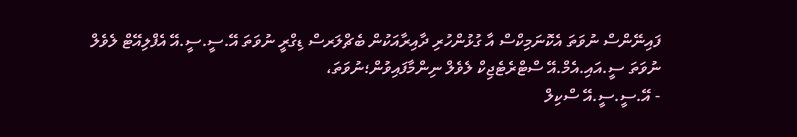ފައިނޭންސް ނުވަތަ އެކޮނަމިކްސް އާ ގުޅުންހުރި ދާއިރާއަކުން ބެޗްލަރސް ޑިގްރީ ނުވަތަ އޭ.ސީ.ސީ.އޭ އެފްލިއޭޓް ލެވެލް ނުވަތަ ސީ.އައި.އެމް.އޭ ސްޓްރެޓެޖިކް ލެވެލް ނިންމާފައިވުން؛ނުވަތަ،
- އޭ.ސީ.ސީ.އޭ ސްކިލް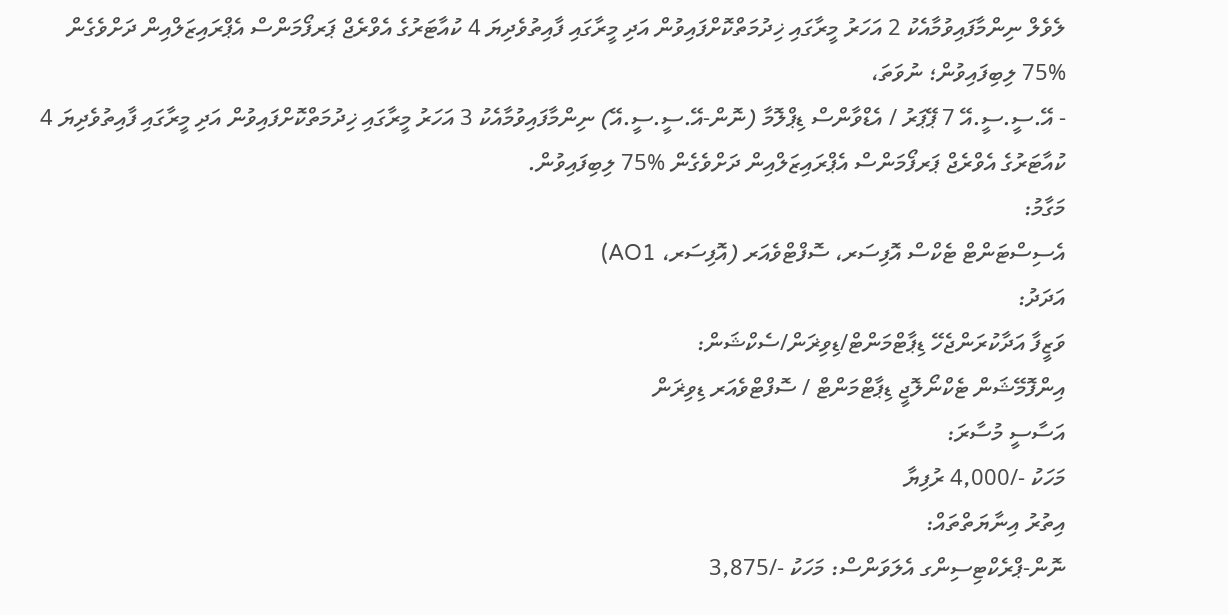ލެވެލް ނިންމާފައިވުމާއެކު 2 އަހަރު މީރާގައި ޚިދުމަތްކޮށްފައިވުން އަދި މީރާގައި ފާއިތުވެދިޔަ 4 ކުއާޓަރުގެ އެވްރެޖް ޕަރފޯމަންސް އެޕްރައިޒަލްއިން ދަށްވެގެން %75 ލިބިފައިވުން؛ ނުވަތަ،
- އޭ.ސީ.ސީ.އޭ 7 ޕޭޕަރު / އެޑްވާންސް ޑިޕްލޮމާ (ނޮން-އޭ.ސީ.ސީ.އޭ) ނިންމާފައިވުމާއެކު 3 އަހަރު މީރާގައި ޚިދުމަތްކޮށްފައިވުން އަދި މީރާގައި ފާއިތުވެދިޔަ 4 ކުއާޓަރުގެ އެވްރެޖް ޕަރފޯމަންސް އެޕްރައިޒަލްއިން ދަށްވެގެން %75 ލިބިފައިވުން.
މަގާމު:
އެސިސްޓަންޓް ޓެކްސް އޮފިސަރ، ސޮފްޓްވެއަރ (އޮފިސަރ، AO1)
އަދަދު:
ވަޒީފާ އަދާކުރަންޖެހޭ ޑިޕާޓްމަންޓް/ޑިވިޜަން/ސެކްޝަން:
އިންފޮމޭޝަން ޓެކްނޯލޮޖީ ޑިޕާޓްމަންޓް / ސޮފްޓްވެއަރ ޑިވިޜަން
އަސާސީ މުސާރަ:
މަހަކު -/4,000 ރުފިޔާ
އިތުރު އިނާޔަތްތައް:
ނޮން-ޕްރެކްޓިސިންގ އެލަވަންސް: މަހަކު -/3,875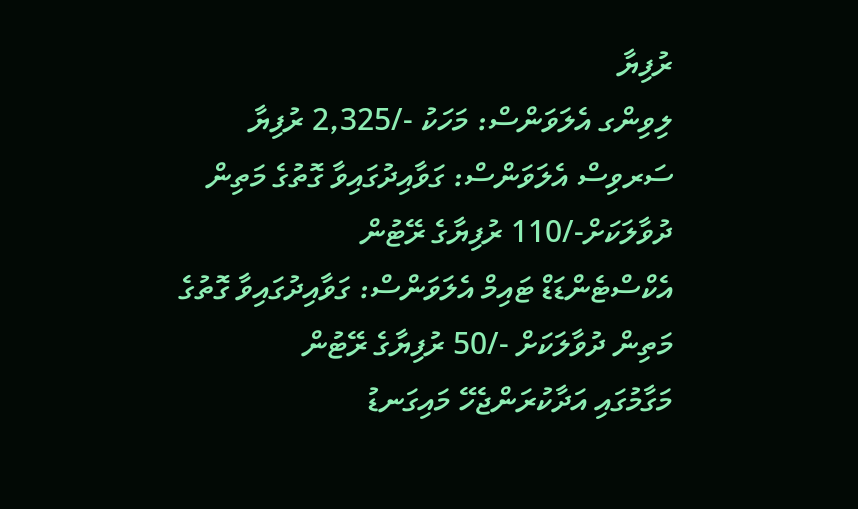ރުފިޔާ
ލިވިންގ އެލަވަންސް: މަހަކު -/2,325 ރުފިޔާ
ސަރވިސް އެލަވަންސް: ގަވާއިދުގައިވާ ގޮތުގެ މަތިން ދުވާލަކަށް-/110 ރުފިޔާގެ ރޭޓުން
އެކްސްޓެންޑަޑް ޓައިމް އެލަވަންސް: ގަވާއިދުގައިވާ ގޮތުގެ މަތިން ދުވާލަކަށް -/50 ރުފިޔާގެ ރޭޓުން
މަގާމުގައި އަދާކުރަންޖެހޭ މައިގަނޑު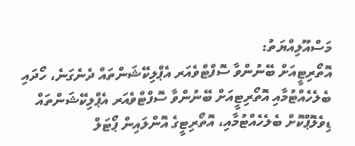މަސްއޫލިއްޔަތު:
އޮތޯރިޓީއަށް ބޭނުންވާ ސޮފްޓްވެއަރ އެޕްލިކޭޝަންތައް ދެނެގަނެ، ހޯދައި ބެލެހެއްޓުމާއި އޮތޯރިޓީއަށް ބޭނުންވާ ސޮފްޓްވެއަރ އެޕްލިކޭޝަންތައް ޑިވެލޮޕްކޮށް ބެލެހެއްޓުމާއި، އޮތޯރިޓީގެ އޮންލައިން ޕޯޓަލް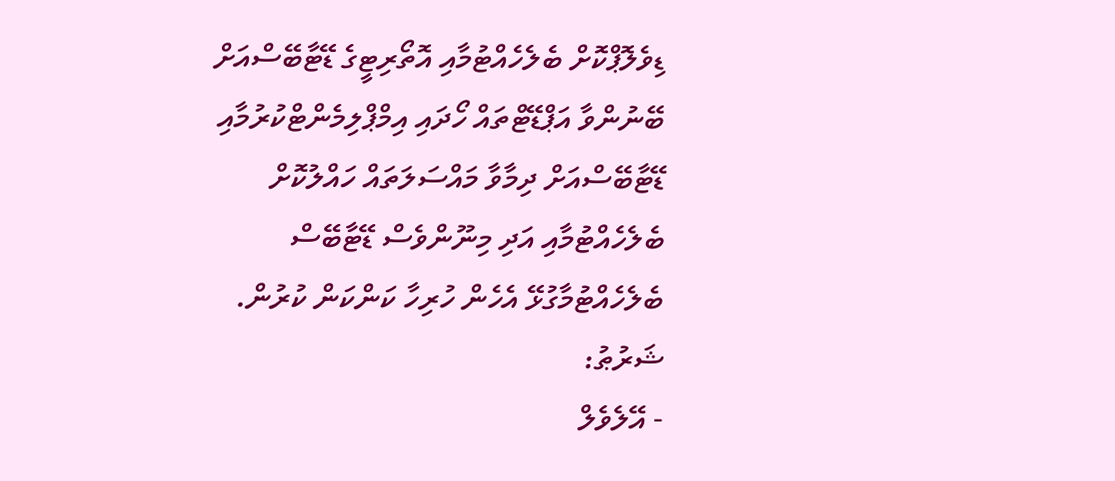ޑިވެލޮޕްކޮށް ބެލެހެއްޓުމާއި އޮތޯރިޓީގެ ޑޭޓާބޭސްއަށް ބޭނުންވާ އަޕްޑޭޓްތައް ހޯދައި އިމްޕްލިމެންޓްކުރުމާއި ޑޭޓާބޭސްއަށް ދިމާވާ މައްސަލަތައް ހައްލުކޮށް ބެލެހެއްޓުމާއި އަދި މިނޫންވެސް ޑޭޓާބޭސް ބެލެހެއްޓުމާގުޅޭ އެހެން ހުރިހާ ކަންކަން ކުރުން.
ޝަރުޠު:
- އޭލެވެލް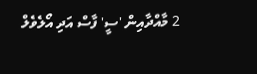2 މާއްދާއިން 'ސީ' ފާސް އަދި އޯލެވެލް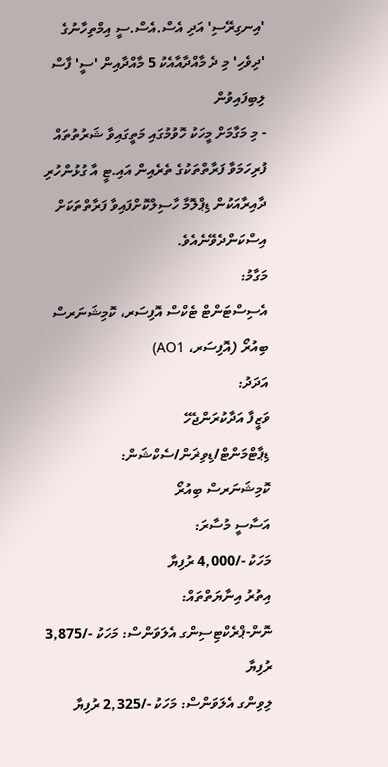'އިނގިރޭސި' އަދި އެސް.އެސް.ސީ އިމްތިހާނުގެ 'ދިވެހި' މި ދެ މާއްދާއާއެކު 5 މާއްދާއިން 'ސީ' ފާސް ލިބިފައިވުން
- މި މަގާމަށް މީހަކު ހޮވުމުގައި މަތީގައިވާ ޝަރުތުތައް ފުރިހަމަވާ ފަރާތްތަކުގެ ތެރެއިން އައި.ޓީ އާ ގުޅުންހުރި ދާއިރާއަކުން ޑިޕްލޮމާ ހާސިލްކޮށްފައިވާ ފަރާތްތަކަށް އިސްކަންދެވޭނެއެވެ.
މަގާމު:
އެސިސްޓަންޓް ޓެކްސް އޮފިސަރ، ކޮމިޝަނަރސް ބިއުރޯ (އޮފިސަރ، AO1)
އަދަދު:
ވަޒީފާ އަދާކުރަންޖެހޭ ޑިޕާޓްމަންޓް/ޑިވިޜަން/ސެކްޝަން:
ކޮމިޝަނަރސް ބިއުރޯ
އަސާސީ މުސާރަ:
މަހަކު -/4,000 ރުފިޔާ
އިތުރު އިނާޔަތްތައް:
ނޮން-ޕްރެކްޓިސިންގ އެލަވަންސް: މަހަކު -/3,875 ރުފިޔާ
ލިވިންގ އެލަވަންސް: މަހަކު -/2,325 ރުފިޔާ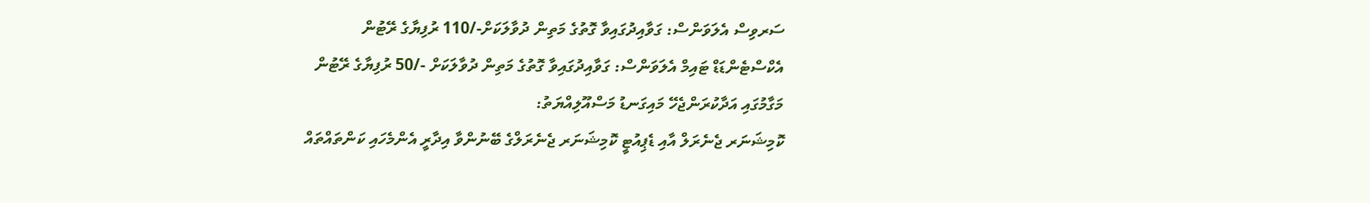ސަރވިސް އެލަވަންސް: ގަވާއިދުގައިވާ ގޮތުގެ މަތިން ދުވާލަކަށް-/110 ރުފިޔާގެ ރޭޓުން
އެކްސްޓެންޑަޑް ޓައިމް އެލަވަންސް: ގަވާއިދުގައިވާ ގޮތުގެ މަތިން ދުވާލަކަށް -/50 ރުފިޔާގެ ރޭޓުން
މަގާމުގައި އަދާކުރަންޖެހޭ މައިގަނޑު މަސްއޫލިއްޔަތު:
ކޮމިޝަނަރ ޖެނެރަލް އާއި ޑެޕިއުޓީ ކޮމިޝަނަރ ޖެނެރަލްގެ ބޭނުންވާ އިދާރީ އެންމެހައި ކަންތައްތައް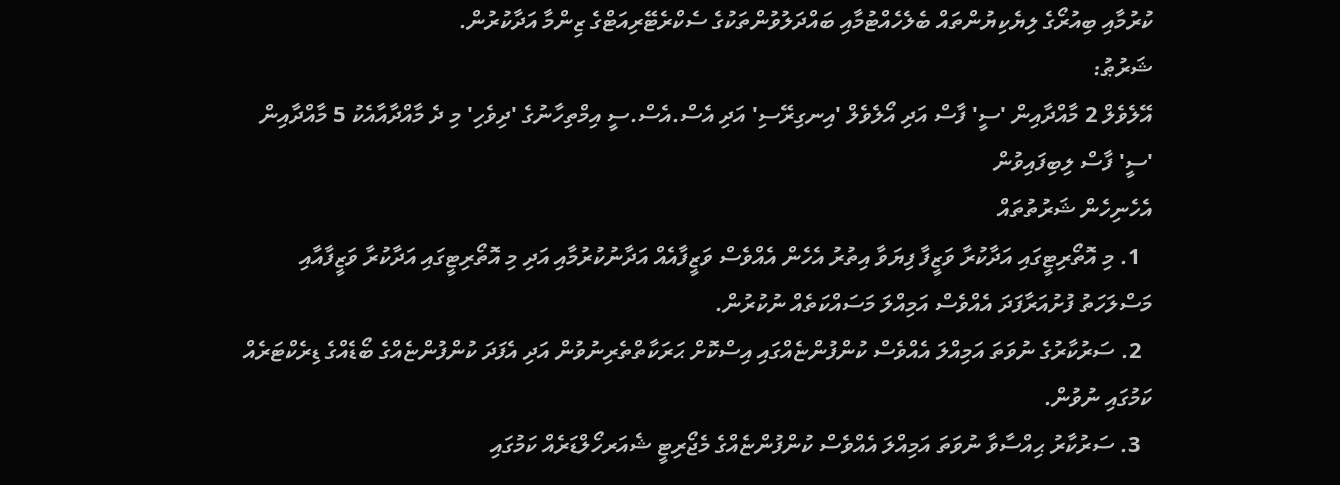ކުރުމާއި ބިއުރޯގެ ލިޔެކިޔުންތައް ބެލެހެއްޓުމާއި ބައްދަލުވުންތަކުގެ ސެކްރެޓޭރިއަޓްގެ ޒިންމާ އަދާކުރުން.
ޝަރުޠު:
އޭލެވެލް 2 މާއްދާއިން 'ސީ' ފާސް އަދި އޯލެވެލް 'އިނގިރޭސި' އަދި އެސް.އެސް.ސީ އިމްތިހާނުގެ 'ދިވެހި' މި ދެ މާއްދާއާއެކު 5 މާއްދާއިން 'ސީ' ފާސް ލިބިފައިވުން
އެހެނިހެން ޝަރުތުތައް
  1. މި އޮތޯރިޓީގައި އަދާކުރާ ވަޒީފާ ފިޔަވާ އިތުރު އެހެން އެއްވެސް ވަޒީފާއެއް އަދާނުކުރުމާއި އަދި މި އޮތޯރިޓީގައި އަދާކުރާ ވަޒީފާއާއި މަސްލަހަތު ފުށުއަރާފަދަ އެއްވެސް އަމިއްލަ މަސައްކަތެއް ނުކުރުން.
  2. ސަރުކާރުގެ ނުވަތަ އަމިއްލަ އެއްވެސް ކުންފުންޏެއްގައި އިސްކޮށް ޙަރަކާތްތެރިނުވުން އަދި އެފަދަ ކުންފުންޏެއްގެ ބޯޑެއްގެ ޑިރެކްޓަރެއް ކަމުގައި ނުވުން.
  3. ސަރުކާރު ޙިއްސާވާ ނުވަތަ އަމިއްލަ އެއްވެސް ކުންފުންޏެއްގެ މެޖޯރިޓީ ޝެއަރހޯލްޑަރެއް ކަމުގައި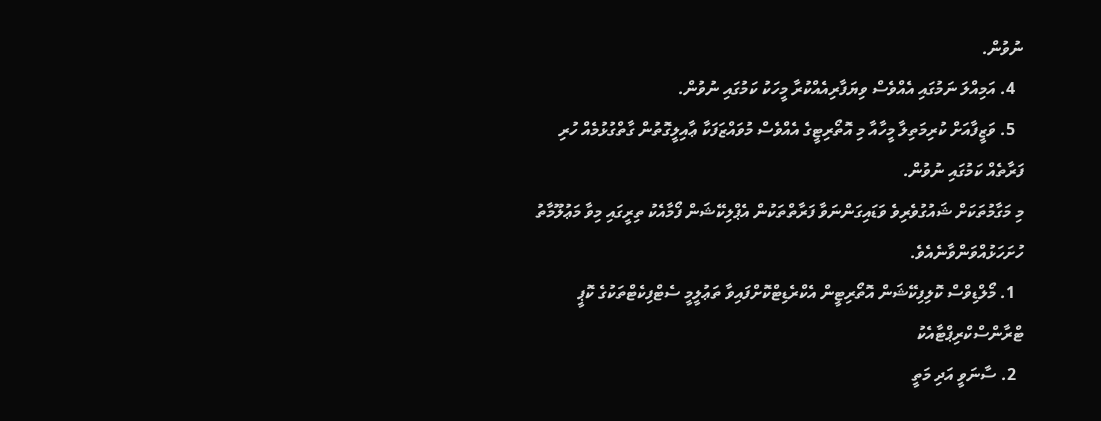ނުވުން.
  4. އަމިއްލަ ނަމުގައި އެއްވެސް ވިޔަފާރިއެއްކުރާ މީހަކު ކަމުގައި ނުވުން.
  5. ވަޒީފާއަށް ކުރިމަތިލާ މީހާއާ މި އޮތޯރިޓީގެ އެއްވެސް މުވައްޒަފަކާ ޢާއިލީގޮތުން ގާތްގުޅުމެއް ހުރި ފަރާތެއް ކަމުގައި ނުވުން.
މި މަގާމުތަކަށް ޝައުގުވެރިވެ ވަޑައިގަންނަވާ ފަރާތްތަކުން އެޕްލިކޭޝަން ފޯމާއެކު ތިރީގައި މިވާ މަޢުލޫމާތު ހުށަހަޅުއްވަންވާނެއެވެ.
  1. މޯލްޑިވްސް ކޮލިފިކޭޝަން އޮތޯރިޓީން އެކްރެޑިޓްކޮށްފައިވާ ތަޢުލީމީ ސެޓްފިކެޓްތަކުގެ ކޮޕީ ޓްރާންސްކްރިޕްޓާއެކު
  2. ސާނަވީ އަދި މަތީ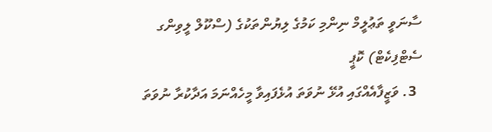ސާނަވީ ތަޢުލީމް ނިންމި ކަމުގެ ލިޔުންތަކުގެ (ސްކޫލް ލީވިންގ ސެޓްފިކެޓް) ކޮޕީ
  3. ވަޒީފާއެއްގައި އުޅޭ ނުވަތަ އުޅެފައިވާ މީހެއްނަމަ އަދާކުރާ ނުވަތަ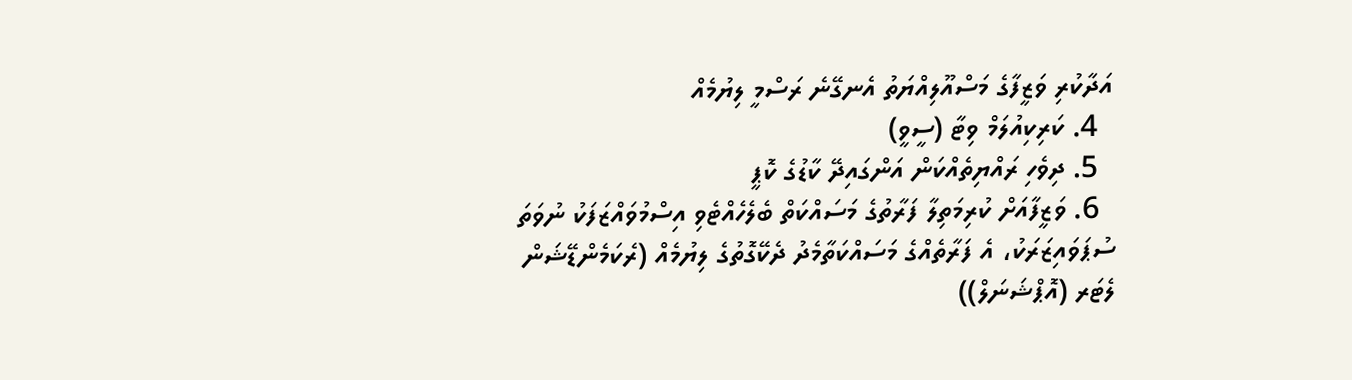އަދާކުރި ވަޒީފާގެ މަސްއޫލިއްޔަތު އެނގޭނެ ރަސްމީ ލިޔުމެއް
  4. ކަރިކިއުލަމް ވިޓާ (ސީވީ)
  5. ދިވެހި ރައްޔިތެއްކަން އަންގައިދޭ ކާޑުގެ ކޮޕީ
  6. ވަޒީފާއަށް ކުރިމަތިލާ ފަރާތުގެ މަސައްކަތް ބެލެހެއްޓެވި އިސްމުވައްޒަފަކު ނުވަތަ ސުޕަވައިޒަރަކު، އެ ފަރާތެއްގެ މަސައްކަތާމެދު ދެކޭގޮތުގެ ލިޔުމެއް (ރެކަމެންޑޭޝަން ލެޓަރ (އޮޕްޝަނަލް))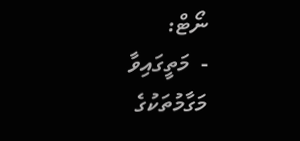ނޯޓް:
-  މަތީގައިވާ މަގާމުތަކުގެ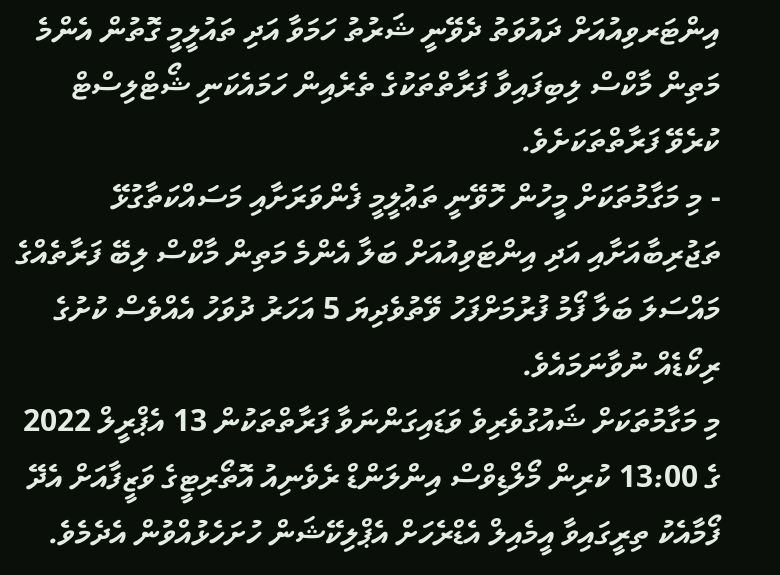އިންޓަރވިއުއަށް ދައުވަތު ދެވޭނީ ޝަރުތު ހަމަވާ އަދި ތައުލީމީ ގޮތުން އެންމެ މަތިން މާކްސް ލިބިފައިވާ ފަރާތްތަކުގެ ތެރެއިން ހަމައެކަނި ޝޯޓްލިސްޓް ކުރެވޭ ފަރާތްތަކަށެވެ.
- މި މަގާމުތަކަށް މީހުން ހޮވޭނީ ތަޢުލީމީ ފެންވަރަށާއި މަސައްކަތާގުޅޭ ތަޖުރިބާއަށާއި އަދި އިންޓަވިއުއަށް ބަލާ އެންމެ މަތިން މާކްސް ލިބޭ ފަރާތެއްގެ މައްސަލަ ބަލާ ފޯމު ފުރުމަށްފަހު ވޭތުވެދިޔަ 5 އަހަރު ދުވަހު އެއްވެސް ކުށުގެ ރިކޯޑެއް ނުވާނަމައެވެ.
މި މަގާމުތަކަށް ޝައުގުވެރިވެ ވަޑައިގަންނަވާ ފަރާތްތަކުން 13 އެޕްރީލް 2022 ގެ 13:00 ކުރިން މޯލްޑިވްސް އިންލަންޑް ރެވެނިއު އޮތޯރިޓީގެ ވަޒީފާއަށް އެދޭ ފޯމާއެކު ތިރީގައިވާ އީމެއިލް އެޑްރެހަށް އެޕްލިކޭޝަން ހުށަހެޅުއްވުން އެދެމެވެ.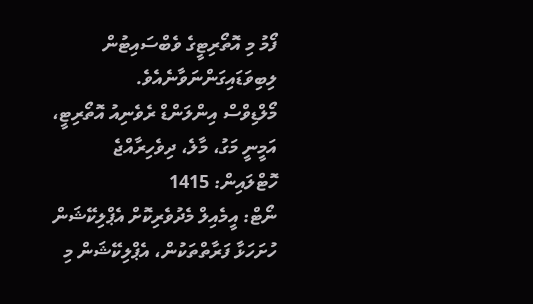ފޯމު މި އޮތޯރިޓީގެ ވެބްސައިޓުން ލިބިވަޑައިގަންނަވާނެއެވެ.
މޯލްޑިވްސް އިންލަންޑް ރެވެނިއު އޮތޯރިޓީ، އަމީނީ މަގު، މާލެ، ދިވެހިރާއްޖެ
ހޮޓްލައިން: 1415
ނޯޓް: އީމެއިލް މެދުވެރިކޮށް އެޕްލިކޭޝަން ހުށަހަޅާ ފަރާތްތަކުން، އެޕްލިކޭޝަން މި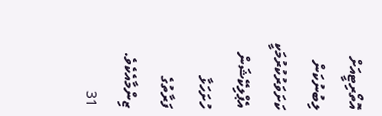އޮތޯރިޓީއަށް ލިބުނުކަން ކަށަވަރުކުރުމަކީ އެޕްލިކޭޝަން ހުށަހަޅާ ފަރާތުގެ ޒިންމާއެކެވެ.
31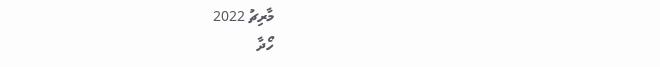މާރިޗު 2022
ހޯދާ